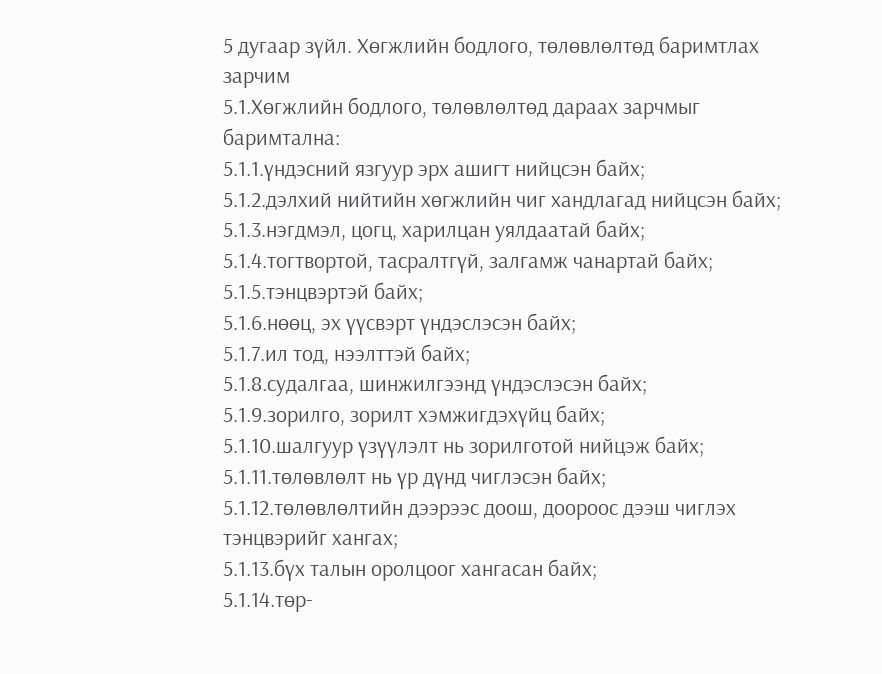5 дугаар зүйл. Хөгжлийн бодлого, төлөвлөлтөд баримтлах зарчим
5.1.Хөгжлийн бодлого, төлөвлөлтөд дараах зарчмыг баримтална:
5.1.1.үндэсний язгуур эрх ашигт нийцсэн байх;
5.1.2.дэлхий нийтийн хөгжлийн чиг хандлагад нийцсэн байх;
5.1.3.нэгдмэл, цогц, харилцан уялдаатай байх;
5.1.4.тогтвортой, тасралтгүй, залгамж чанартай байх;
5.1.5.тэнцвэртэй байх;
5.1.6.нөөц, эх үүсвэрт үндэслэсэн байх;
5.1.7.ил тод, нээлттэй байх;
5.1.8.судалгаа, шинжилгээнд үндэслэсэн байх;
5.1.9.зорилго, зорилт хэмжигдэхүйц байх;
5.1.10.шалгуур үзүүлэлт нь зорилготой нийцэж байх;
5.1.11.төлөвлөлт нь үр дүнд чиглэсэн байх;
5.1.12.төлөвлөлтийн дээрээс доош, доороос дээш чиглэх тэнцвэрийг хангах;
5.1.13.бүх талын оролцоог хангасан байх;
5.1.14.төр-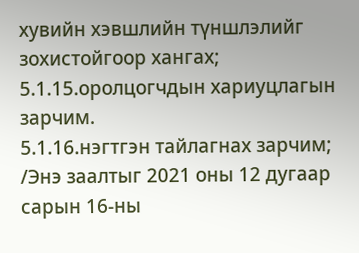хувийн хэвшлийн түншлэлийг зохистойгоор хангах;
5.1.15.оролцогчдын хариуцлагын зарчим.
5.1.16.нэгтгэн тайлагнах зарчим; /Энэ заалтыг 2021 оны 12 дугаар сарын 16-ны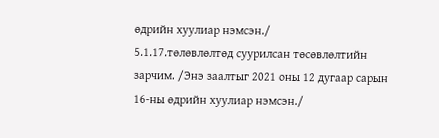өдрийн хуулиар нэмсэн./
5.1.17.төлөвлөлтөд суурилсан төсөвлөлтийн зарчим. /Энэ заалтыг 2021 оны 12 дугаар сарын 16-ны өдрийн хуулиар нэмсэн./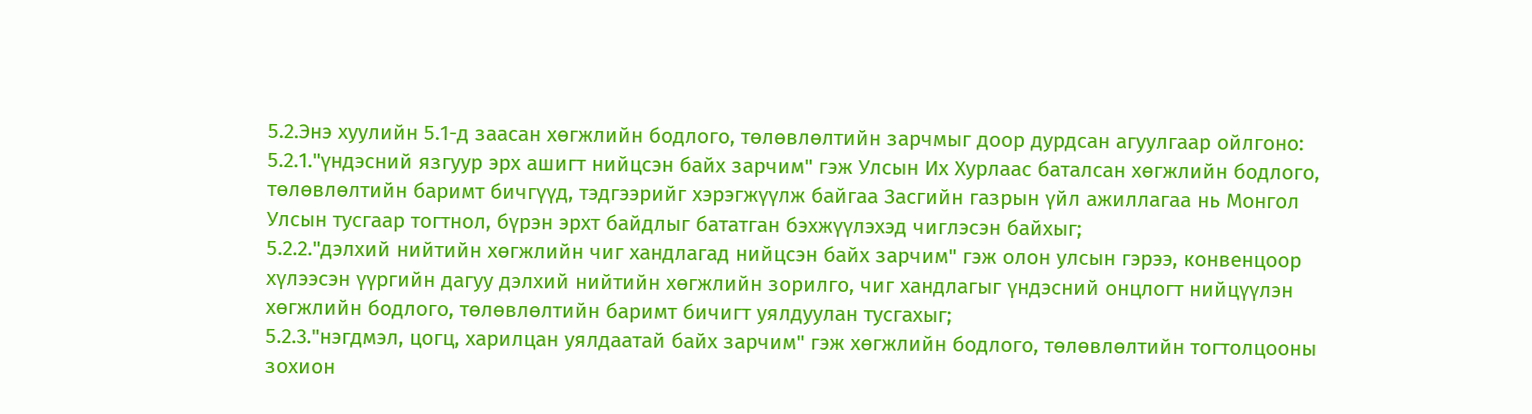5.2.Энэ хуулийн 5.1-д заасан хөгжлийн бодлого, төлөвлөлтийн зарчмыг доор дурдсан агуулгаар ойлгоно:
5.2.1."үндэсний язгуур эрх ашигт нийцсэн байх зарчим" гэж Улсын Их Хурлаас баталсан хөгжлийн бодлого, төлөвлөлтийн баримт бичгүүд, тэдгээрийг хэрэгжүүлж байгаа Засгийн газрын үйл ажиллагаа нь Монгол Улсын тусгаар тогтнол, бүрэн эрхт байдлыг бататган бэхжүүлэхэд чиглэсэн байхыг;
5.2.2."дэлхий нийтийн хөгжлийн чиг хандлагад нийцсэн байх зарчим" гэж олон улсын гэрээ, конвенцоор хүлээсэн үүргийн дагуу дэлхий нийтийн хөгжлийн зорилго, чиг хандлагыг үндэсний онцлогт нийцүүлэн хөгжлийн бодлого, төлөвлөлтийн баримт бичигт уялдуулан тусгахыг;
5.2.3."нэгдмэл, цогц, харилцан уялдаатай байх зарчим" гэж хөгжлийн бодлого, төлөвлөлтийн тогтолцооны зохион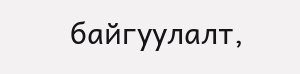байгуулалт,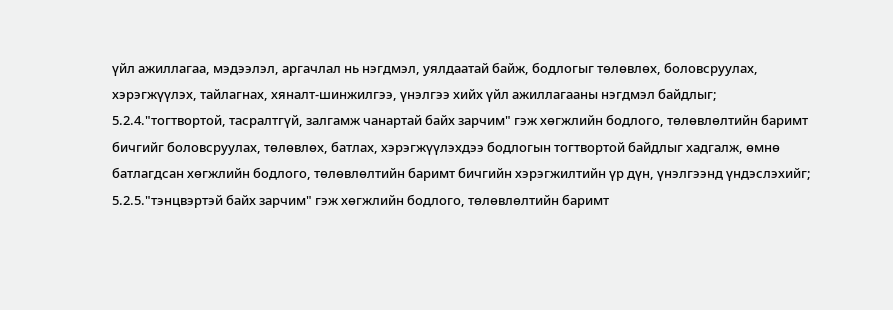үйл ажиллагаа, мэдээлэл, аргачлал нь нэгдмэл, уялдаатай байж, бодлогыг төлөвлөх, боловсруулах, хэрэгжүүлэх, тайлагнах, хяналт-шинжилгээ, үнэлгээ хийх үйл ажиллагааны нэгдмэл байдлыг;
5.2.4."тогтвортой, тасралтгүй, залгамж чанартай байх зарчим" гэж хөгжлийн бодлого, төлөвлөлтийн баримт бичгийг боловсруулах, төлөвлөх, батлах, хэрэгжүүлэхдээ бодлогын тогтвортой байдлыг хадгалж, өмнө батлагдсан хөгжлийн бодлого, төлөвлөлтийн баримт бичгийн хэрэгжилтийн үр дүн, үнэлгээнд үндэслэхийг;
5.2.5."тэнцвэртэй байх зарчим" гэж хөгжлийн бодлого, төлөвлөлтийн баримт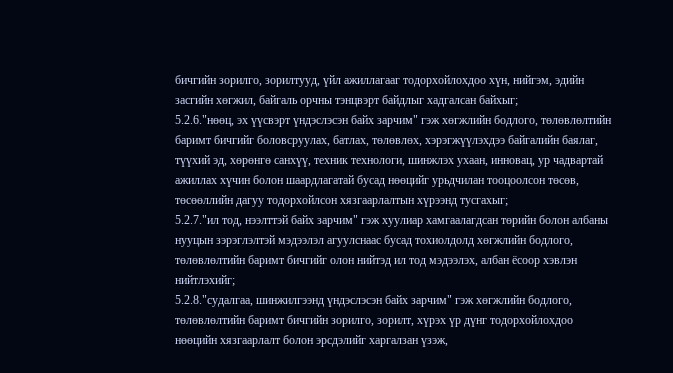бичгийн зорилго, зорилтууд, үйл ажиллагааг тодорхойлохдоо хүн, нийгэм, эдийн засгийн хөгжил, байгаль орчны тэнцвэрт байдлыг хадгалсан байхыг;
5.2.6."нөөц, эх үүсвэрт үндэслэсэн байх зарчим" гэж хөгжлийн бодлого, төлөвлөлтийн баримт бичгийг боловсруулах, батлах, төлөвлөх, хэрэгжүүлэхдээ байгалийн баялаг, түүхий эд, хөрөнгө санхүү, техник технологи, шинжлэх ухаан, инновац, ур чадвартай ажиллах хүчин болон шаардлагатай бусад нөөцийг урьдчилан тооцоолсон төсөв, төсөөллийн дагуу тодорхойлсон хязгаарлалтын хүрээнд тусгахыг;
5.2.7."ил тод, нээлттэй байх зарчим" гэж хуулиар хамгаалагдсан төрийн болон албаны нууцын зэрэглэлтэй мэдээлэл агуулснаас бусад тохиолдолд хөгжлийн бодлого, төлөвлөлтийн баримт бичгийг олон нийтэд ил тод мэдээлэх, албан ёсоор хэвлэн нийтлэхийг;
5.2.8."судалгаа, шинжилгээнд үндэслэсэн байх зарчим" гэж хөгжлийн бодлого, төлөвлөлтийн баримт бичгийн зорилго, зорилт, хүрэх үр дүнг тодорхойлохдоо нөөцийн хязгаарлалт болон эрсдэлийг харгалзан үзэж,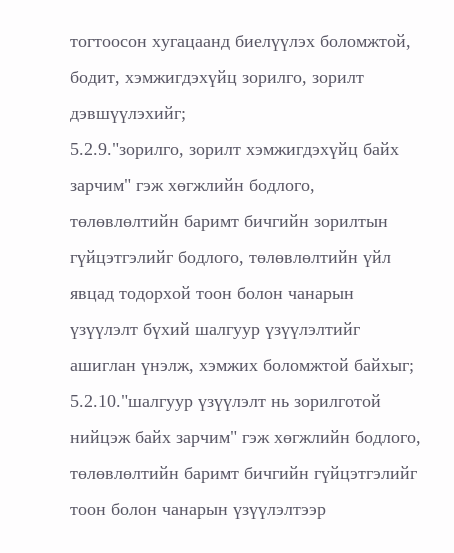тогтоосон хугацаанд биелүүлэх боломжтой, бодит, хэмжигдэхүйц зорилго, зорилт дэвшүүлэхийг;
5.2.9."зорилго, зорилт хэмжигдэхүйц байх зарчим" гэж хөгжлийн бодлого, төлөвлөлтийн баримт бичгийн зорилтын гүйцэтгэлийг бодлого, төлөвлөлтийн үйл явцад тодорхой тоон болон чанарын үзүүлэлт бүхий шалгуур үзүүлэлтийг ашиглан үнэлж, хэмжих боломжтой байхыг;
5.2.10."шалгуур үзүүлэлт нь зорилготой нийцэж байх зарчим" гэж хөгжлийн бодлого, төлөвлөлтийн баримт бичгийн гүйцэтгэлийг тоон болон чанарын үзүүлэлтээр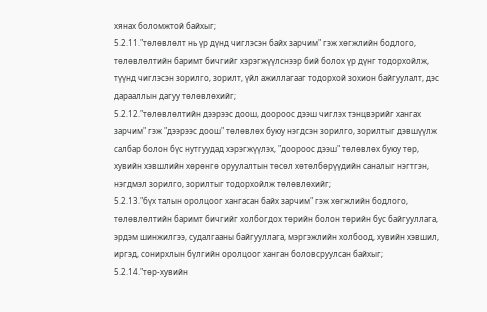хянах боломжтой байхыг;
5.2.11."төлөвлөлт нь үр дүнд чиглэсэн байх зарчим" гэж хөгжлийн бодлого, төлөвлөлтийн баримт бичгийг хэрэгжүүлснээр бий болох үр дүнг тодорхойлж, түүнд чиглэсэн зорилго, зорилт, үйл ажиллагааг тодорхой зохион байгуулалт, дэс дарааллын дагуу төлөвлөхийг;
5.2.12."төлөвлөлтийн дээрээс доош, доороос дээш чиглэх тэнцвэрийг хангах зарчим" гэж "дээрээс доош" төлөвлөх буюу нэгдсэн зорилго, зорилтыг дэвшүүлж салбар болон бүс нутгуудад хэрэгжүүлэх, "доороос дээш" төлөвлөх буюу төр, хувийн хэвшлийн хөрөнгө оруулалтын төсөл хөтөлбөрүүдийн саналыг нэгтгэн, нэгдмэл зорилго, зорилтыг тодорхойлж төлөвлөхийг;
5.2.13."бүх талын оролцоог хангасан байх зарчим" гэж хөгжлийн бодлого, төлөвлөлтийн баримт бичгийг холбогдох төрийн болон төрийн бус байгууллага, эрдэм шинжилгээ, судалгааны байгууллага, мэргэжлийн холбоод, хувийн хэвшил, иргэд, сонирхлын бүлгийн оролцоог ханган боловсруулсан байхыг;
5.2.14."төр-хувийн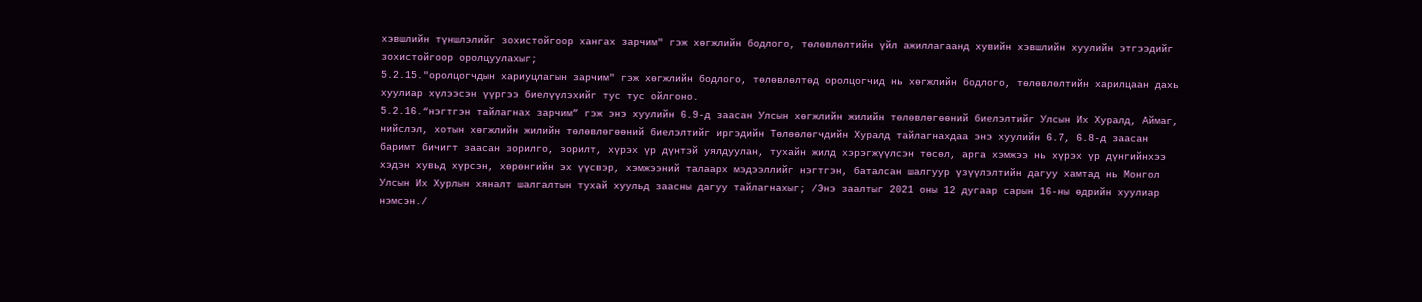хэвшлийн түншлэлийг зохистойгоор хангах зарчим" гэж хөгжлийн бодлого, төлөвлөлтийн үйл ажиллагаанд хувийн хэвшлийн хуулийн этгээдийг зохистойгоор оролцуулахыг;
5.2.15."оролцогчдын хариуцлагын зарчим" гэж хөгжлийн бодлого, төлөвлөлтөд оролцогчид нь хөгжлийн бодлого, төлөвлөлтийн харилцаан дахь хуулиар хүлээсэн үүргээ биелүүлэхийг тус тус ойлгоно.
5.2.16.“нэгтгэн тайлагнах зарчим” гэж энэ хуулийн 6.9-д заасан Улсын хөгжлийн жилийн төлөвлөгөөний биелэлтийг Улсын Их Хуралд, Аймаг, нийслэл, хотын хөгжлийн жилийн төлөвлөгөөний биелэлтийг иргэдийн Төлөөлөгчдийн Хуралд тайлагнахдаа энэ хуулийн 6.7, 6.8-д заасан баримт бичигт заасан зорилго, зорилт, хүрэх үр дүнтэй уялдуулан, тухайн жилд хэрэгжүүлсэн төсөл, арга хэмжээ нь хүрэх үр дүнгийнхээ хэдэн хувьд хүрсэн, хөрөнгийн эх үүсвэр, хэмжээний талаарх мэдээллийг нэгтгэн, баталсан шалгуур үзүүлэлтийн дагуу хамтад нь Монгол Улсын Их Хурлын хяналт шалгалтын тухай хуульд заасны дагуу тайлагнахыг; /Энэ заалтыг 2021 оны 12 дугаар сарын 16-ны өдрийн хуулиар нэмсэн./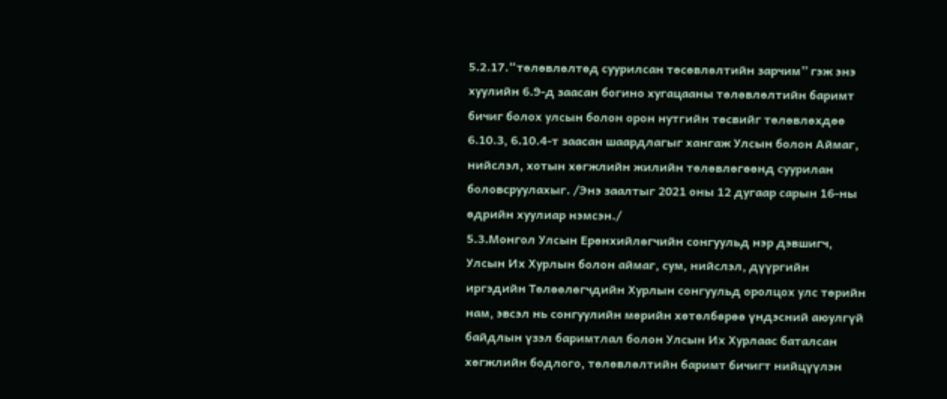5.2.17.“төлөвлөлтөд суурилсан төсөвлөлтийн зарчим” гэж энэ хуулийн 6.9-д заасан богино хугацааны төлөвлөлтийн баримт бичиг болох улсын болон орон нутгийн төсвийг төлөвлөхдөө 6.10.3, 6.10.4-т заасан шаардлагыг хангаж Улсын болон Аймаг, нийслэл, хотын хөгжлийн жилийн төлөвлөгөөнд суурилан боловсруулахыг. /Энэ заалтыг 2021 оны 12 дугаар сарын 16-ны өдрийн хуулиар нэмсэн./
5.3.Монгол Улсын Ерөнхийлөгчийн сонгуульд нэр дэвшигч, Улсын Их Хурлын болон аймаг, сум, нийслэл, дүүргийн иргэдийн Төлөөлөгчдийн Хурлын сонгуульд оролцох улс төрийн нам, эвсэл нь сонгуулийн мөрийн хөтөлбөрөө үндэсний аюулгүй байдлын үзэл баримтлал болон Улсын Их Хурлаас баталсан хөгжлийн бодлого, төлөвлөлтийн баримт бичигт нийцүүлэн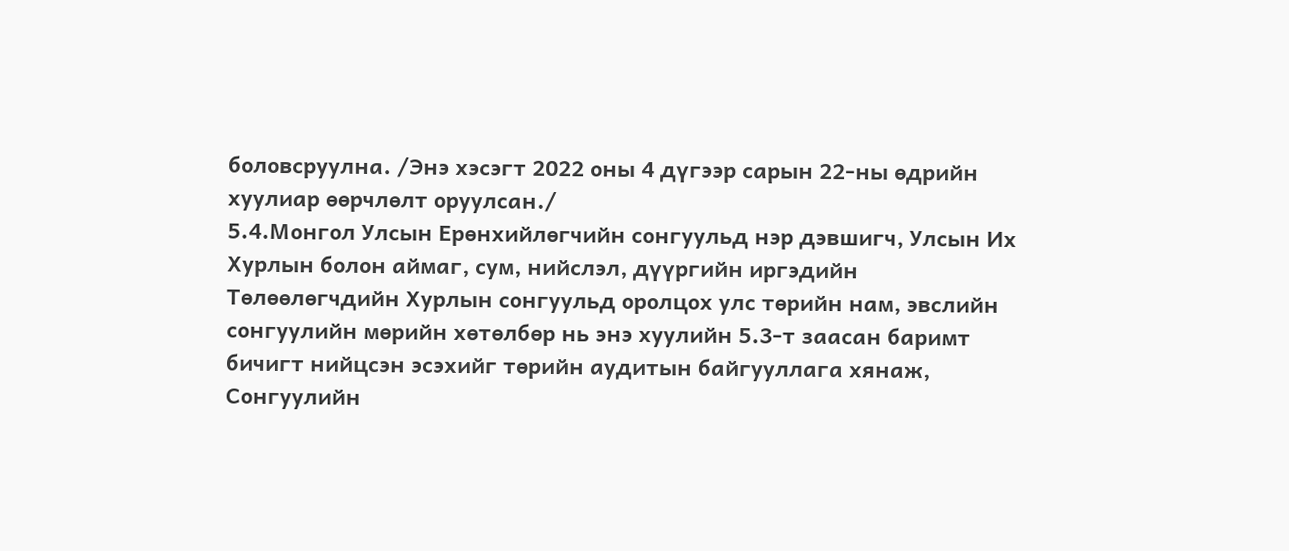боловсруулна. /Энэ хэсэгт 2022 оны 4 дүгээр сарын 22-ны өдрийн хуулиар өөрчлөлт оруулсан./
5.4.Монгол Улсын Ерөнхийлөгчийн сонгуульд нэр дэвшигч, Улсын Их Хурлын болон аймаг, сум, нийслэл, дүүргийн иргэдийн Төлөөлөгчдийн Хурлын сонгуульд оролцох улс төрийн нам, эвслийн сонгуулийн мөрийн хөтөлбөр нь энэ хуулийн 5.3-т заасан баримт бичигт нийцсэн эсэхийг төрийн аудитын байгууллага хянаж, Сонгуулийн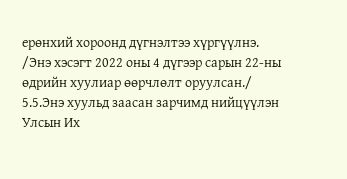ерөнхий хороонд дүгнэлтээ хүргүүлнэ. /Энэ хэсэгт 2022 оны 4 дүгээр сарын 22-ны өдрийн хуулиар өөрчлөлт оруулсан./
5.5.Энэ хуульд заасан зарчимд нийцүүлэн Улсын Их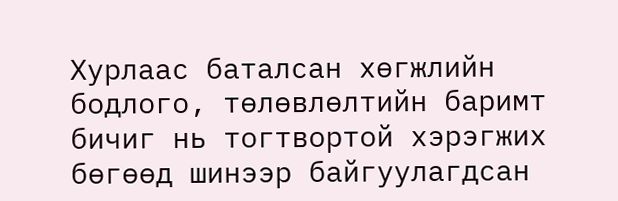Хурлаас баталсан хөгжлийн бодлого, төлөвлөлтийн баримт бичиг нь тогтвортой хэрэгжих бөгөөд шинээр байгуулагдсан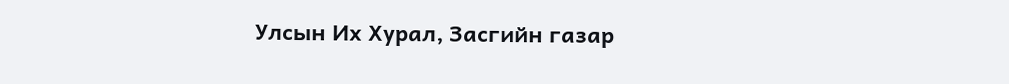Улсын Их Хурал, Засгийн газар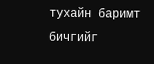тухайн баримт бичгийг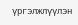үргэлжлүүлэн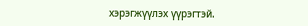хэрэгжүүлэх үүрэгтэй.